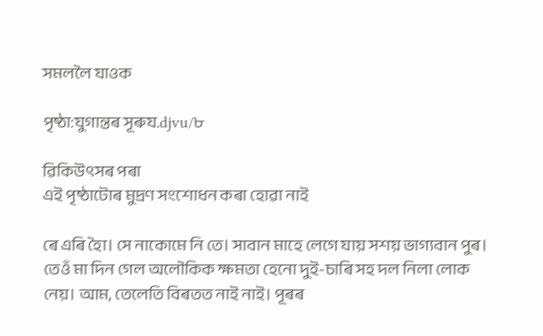সমললৈ যাওক

পৃষ্ঠা:যুগান্তৰ সূৰুয.djvu/৮

ৱিকিউৎসৰ পৰা
এই পৃষ্ঠাটোৰ মুদ্ৰণ সংশোধন কৰা হোৱা নাই

ৰে এৰি হৈা। সে নাকোমে নি তে। সাবান মাহে লেগে যায় সশয় ভাগ্যবান পুৰ। তেওঁ মা দিন গেল অলৌকিক ক্ষমতা হেনো দুই-চাৰি সহ দল নিলা লোক নেয়। আম, তেলেতি বিৰতত নাই নাই। পূৰৰ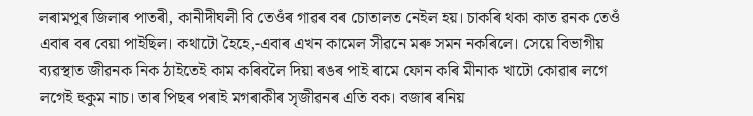লৰামপুৰ জিলাৰ পাতৰী, কানীদীঘলী বি তেওঁৰ গাৱৰ বৰ চোতালত নেইল হয়। চাকৰি থকা কাত ৱনক তেওঁ এবাৰ বৰ বেয়া পাইছিল। কথাটো হৈহে,-এবাৰ এখন কামেল সীৱনে মৰু সমন নকৰিলে। সেয়ে বিভাগীয় ব্যৱস্থাত জীৱনক নিক ঠাইতেই কাম কৰিবলৈ দিয়া ৰঙৰ পাই ৰামে ফোন কৰি মীনাক খাটো কোৱাৰ লগে লগেই হুকুম নাচ। তাৰ পিছৰ পৰাই মগৰাকীৰ সৃজীৱনৰ এতি বক। বজাৰ ৰনিয়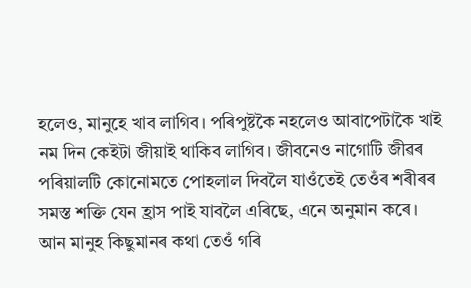হলেও, মানুহে খাব লাগিব। পৰিপুষ্টকৈ নহলেও আবাপেটাকৈ খাই নম দিন কেইটা জীয়াই থাকিব লাগিব। জীবনেও নাগোটি জীৱৰ পৰিয়ালটি কোনোমতে পোহলাল দিবলৈ যাওঁতেই তেওঁৰ শৰীৰৰ সমস্ত শক্তি যেন হ্ৰাস পাই যাবলৈ এৰিছে, এনে অনুমান কৰে। আন মানুহ কিছুমানৰ কথা তেওঁ গৰি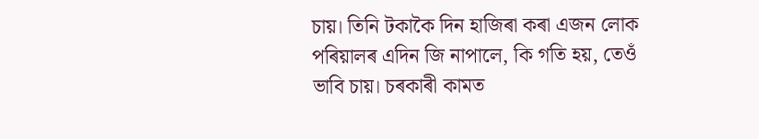চায়। তিনি টকাকৈ দিন হাজিৰা কৰা এজন লোক পৰিয়ালৰ এদিন জি নাপালে, কি গতি হয়, তেওঁ ভাবি চায়। চৰকাৰী কামত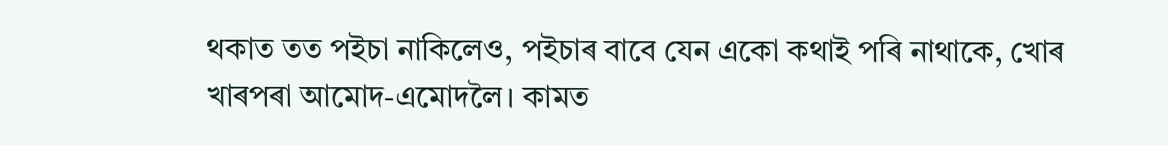থকাত তত পইচা নাকিলেও, পইচাৰ বাবে যেন একো কথাই পৰি নাথাকে, খোৰ খাৰপৰা আমোদ-এমোদলৈ। কামত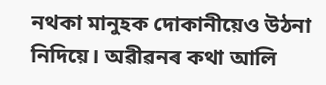নথকা মানুহক দোকানীয়েও উঠনা নিদিয়ে। অৱীৱনৰ কথা আলি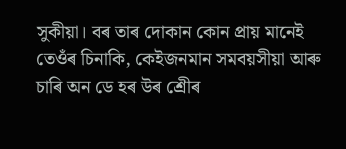সুকীয়া। বৰ তাৰ দোকান কোন প্ৰায় মানেই তেওঁৰ চিনাকি, কেইজনমান সমবয়সীয়া আৰু চাৰি অন ডে হৰ উৰ শ্ৰেীৰ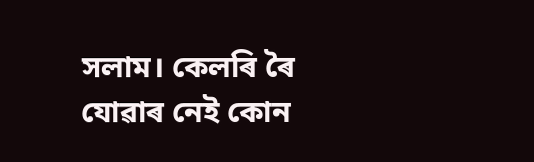সলাম। কেলৰি ৰৈ যোৱাৰ নেই কোন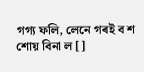গগ্য ফলি, লেনে গৰই ব শ শোয় বিনা ল []